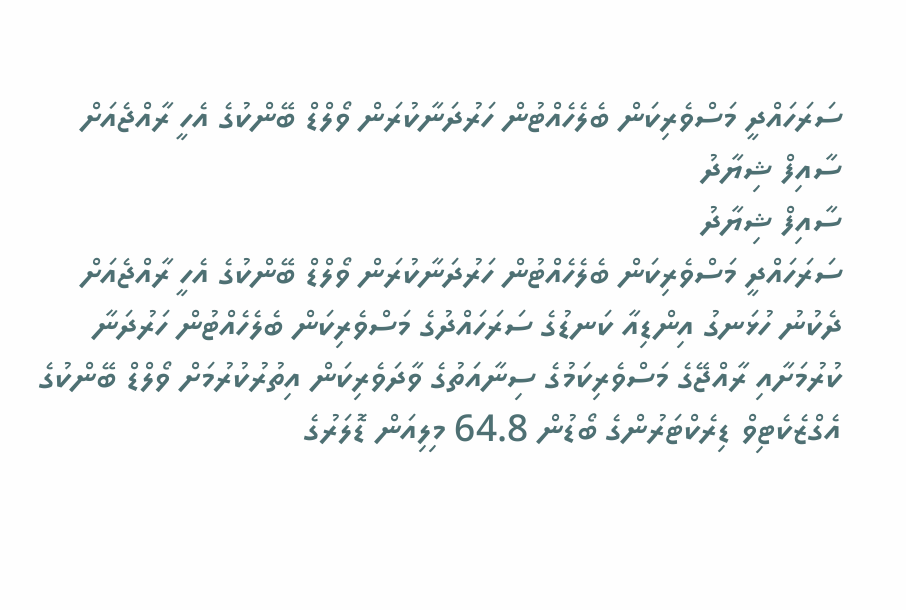ސަރަހައްދީ މަސްވެރިކަން ބެލެހެއްޓުން ހަރުދަނާކުރަން ވޯލްޑް ބޭންކުގެ އެހީ ރާއްޖެއަށް
ސާއިފް ޝިޔާދު
ސާއިފް ޝިޔާދު
ސަރަހައްދީ މަސްވެރިކަން ބެލެހެއްޓުން ހަރުދަނާކުރަން ވޯލްޑް ބޭންކުގެ އެހީ ރާއްޖެއަށް
ދެކުނު ހުޅަނގު އިންޑިއާ ކަނޑުގެ ސަރަހައްދުގެ މަސްވެރިކަން ބެލެހެއްޓުން ހަރުދަނާ ކުރުމަށާއި ރާއްޖޭގެ މަސްވެރިކަމުގެ ސިނާއަތުގެ ވާދަވެރިކަން އިތުރުކުރުމަށް ވޯލްޑް ބޭންކުގެ އެގްޒެކެޓިވް ޑިރެކްޓަރުންގެ ބޯޑުން 64.8 މިލިއަން ޑޮލަރުގެ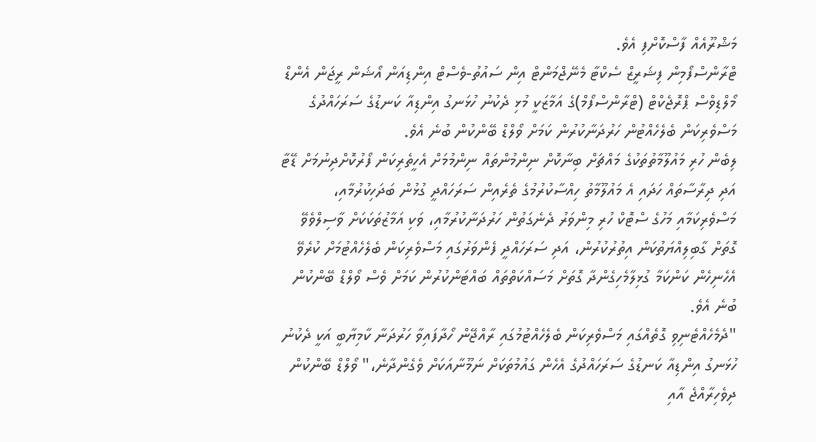މަޝްރޫއެއް ފާސްކޮށްފި އެވެ.
ޓްރާންސްފޯމިން ފިޝަރީޒް ސެކްޓާ މެނޭޖްމަންޓް އިން ސައުތު-ވެސްޓް އިންޑިއަން އޯޝަން ރީޖަން އެންޑް މޯލްޑިވްސް ޕްރޮޖެކްޓް (ޓްރާންސްފޯމް)ގެ އަމާޒަކީ މުޅި ދެކުނު ހުޅަނގު އިންޑިއާ ކަނޑުގެ ސަރަހައްދުގެ މަސްވެރިކަން ބެލެހެއްޓުން ހަރުދަނާކުރުން ކަމަށް ވޯލްޑް ބޭންކުން ބުނެ އެވެ.
ލިބެން ހުރި މައުލޫމާތުތަކުގެ މައްޗަށް ބިނާކޮށް ނިންމުންތައް ނިންމުމަށް އެހީތެރިކަން ފޯރުކޮށްދިނުމަށް ޑޭޓާ އަދި ދިރާސާތައް ހަދައި އެ މައުލޫމާތު ހިއްސާކުރުމުގެ ތެރެއިން ސަރަހައްދީ ގުޅުން ބަދަހިކުރުމާއި، މަސްވެރިކަމާއި މަހުގެ ސްޓޮކް ހުރި މިންވަރު ދެނެގަތުން ހަރުދަނާކުރުމާއި، ވަކި އަމާޒުތަކަކަށް ވާސިލްވެވޭ ގޮތަށް ގާބިލިއްޔަތުކަން އިތުރުކުރުން، އަދި ސަރަހައްދީ ފެންވަރުގައި މަސްވެރިކަން ބެލެހެއްޓުމަށް ކުރެވޭ އެހެނިހެން ކަންކަމާ ގުޅިލާމެހިގެންދާ ގޮތަށް މަސައްކަތްތައް ބައްޓަންކުރުން ކަމަށް ވެސް ވޯލްޑް ބޭންކުން ބުނެ އެވެ.
"ދެމެހެއްޓެނިވި ގޮތެއްގައި މަސްވެރިކަން ބެލެހެއްޓުމުގައި ރާއްޖޭން ހޯދާފައިވާ ހަރުދަނާ ކާމިޔާބީ އަކީ ދެކުނު ހުޅަނގު އިންޑިއާ ކަނޑުގެ ސަރަހައްދުގެ އެހެން ގައުމުތަކަށް ނަމޫނާއަކަށް ވެގެންދާނެ،" ވޯލްޑް ބޭންކުން ދިވެހިރާއްޖެ އާއި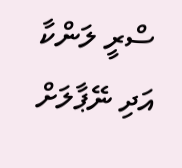ސްރީ ލަންކާ އަދި ނޭޕާލަށް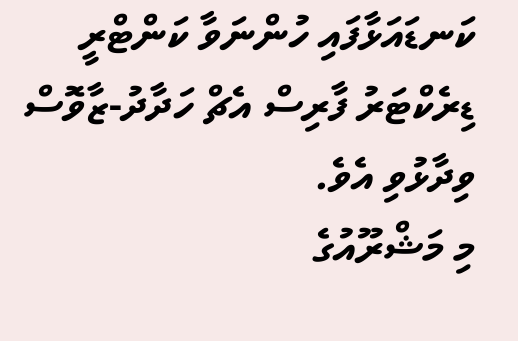ކަނޑައަޅާފައި ހުންނަވާ ކަންޓްރީ ޑިރެކްޓަރު ފާރިސް އެޗް ހަދާދު-ޒާވޮސް ވިދާޅުވި އެވެ.
މި މަޝްރޫއުގެ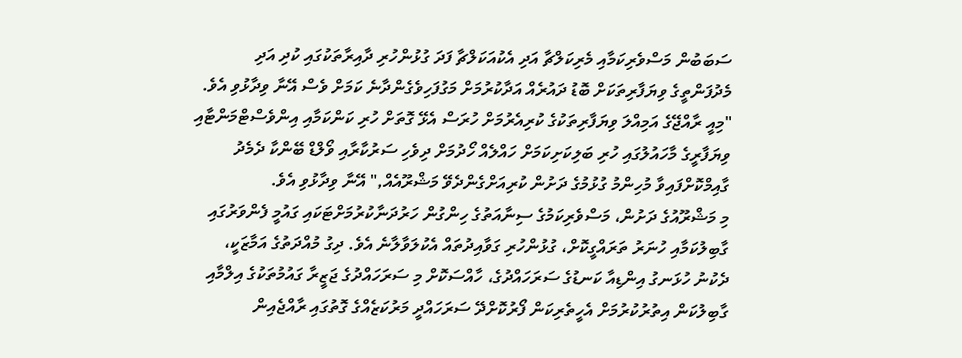ސަބަބުން މަސްވެރިކަމާއި މެރިކަލްޗާ އަދި އެކުއަކަލްޗާ ފަދަ ގުޅުންހުރި ދާއިރާތަކުގައި ކުދި އަދި މެދުފަންތީގެ ވިޔަފާރިތަކަށް ބޮޑު ދައުރެއް އަދާކުރުމަށް މަގުފަހިވެގެންދާނެ ކަމަށް ވެސް އޭނާ ވިދާޅުވި އެވެ.
"މިއީ ރާއްޖޭގެ އަމިއްލަ ވިޔަފާރިތަކުގެ ކުރިއެރުމަށް ހުރަސް އެޅޭ ގޮތަށް ހުރި ކަންކަމާއި އިންވެސްޓްމަންޓާއި ވިޔަފާރީގެ މާހައުލުގައި ހުރި ބަލިކަށިކަމަށް ހައްލެއް ހޯދުމަށް ދިވެހި ސަރުކާރާއި ވޯލްޑް ބޭންކާ ދެމެދު ގާއިމްކޮށްފައިވާ މުހިންމު ގުޅުމުގެ ދަށުން ކުރިއަށްގެންދެވޭ މަޝްރޫއެއް," އޭނާ ވިދާޅުވި އެވެ.
މި މަޝްރޫއުގެ ދަށުން، މަސްވެރިކަމުގެ ސިނާއަތުގެ ހިންގުން ހަރުދަނާކުރުމަށްޓަކައި ގައުމީ ފެންވަރުގައި ގާބިލުކަމާއި ހުނަރު ތަރައްގީކޮށް، ގުޅުންހުރި ގަވާއިދުތައް އެކުލަވާލާނެ އެވެ. ދިގު މުއްދަތުގެ އަމާޒަކީ، ދެކުނު ހުޅަނގު އިންޑިއާ ކަނޑުގެ ސަރަހައްދުގެ، ހާއްސަކޮށް މި ސަރަހައްދުގެ ޖަޒީރާ ގައުމުތަކުގެ އިލްމާއި ގާބިލުކަން އިތުރުކުރުމަށް އެހީތެރިކަން ފޯރުކޮށްދޭ ސަރަހައްދީ މަރުކަޒެއްގެ ގޮތުގައި ރާއްޖެއިން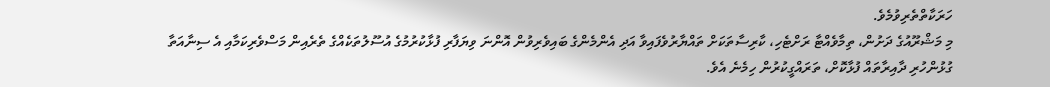ހަރަކާތްތެރިވުމެވެ.
މި މަޝްރޫއުގެ ދަށުން، ތިމާވެއްޓާ ރަށްޓެހި، ކާރިސާތަކަށް ތައްޔާރުވެފައިވާ އަދި އެންމެންގެ ބައިވެރިވުން އޮންނަ ވިޔަފާރި ފުޅާކުރުމުގެ އުސޫލުތަކެއްގެ ތެރެއިން މަސްވެރިކަމާއި އެ ސިނާއަތާ ގުޅުންހުރި ދާއިރާތައް ފުޅާކޮށް، ތަރައްގީކުރުން ހިމެނެ އެވެ.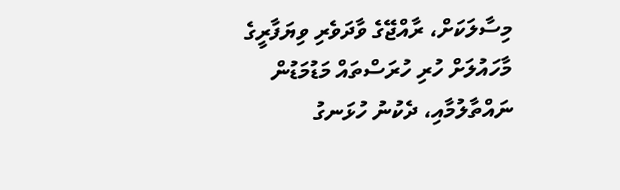މިސާލަކަށް، ރާއްޖޭގެ ވާދަވެރި ވިޔަފާރީގެ މާހައުލަށް ހުރި ހުރަސްތައް މަޑުމަޑުން ނައްތާލުމާއި، ދެކުނު ހުޅަނގު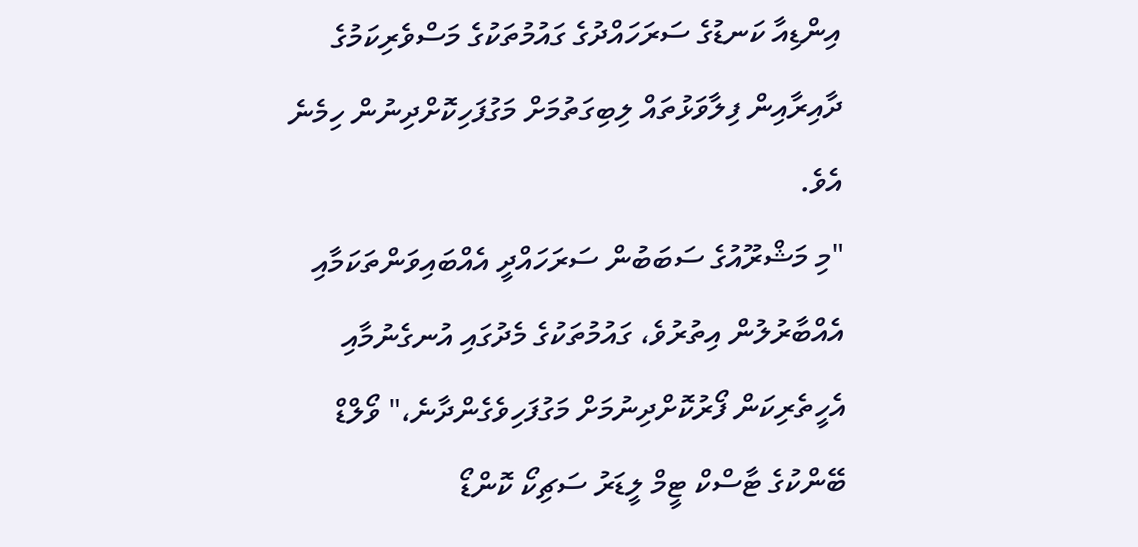އިންޑިއާ ކަނޑުގެ ސަރަހައްދުގެ ގައުމުތަކުގެ މަސްވެރިކަމުގެ ދާއިރާއިން ފިލާވަޅުތައް ލިބިގަތުމަށް މަގުފަހިކޮށްދިނުން ހިމެނެ އެވެ.
"މި މަޝްރޫއުގެ ސަބަބުން ސަރަހައްދީ އެއްބައިވަންތަކަމާއި އެއްބާރުލުން އިތުރުވެ، ގައުމުތަކުގެ މެދުގައި އުނގެނުމާއި އެހީތެރިކަން ފޯރުކޮށްދިނުމަށް މަގުފަހިވެގެންދާނެ،" ވޯލްޑް ބޭންކުގެ ޓާސްކް ޓީމް ލީޑަރު ސަޗިކޯ ކޮންޑޯ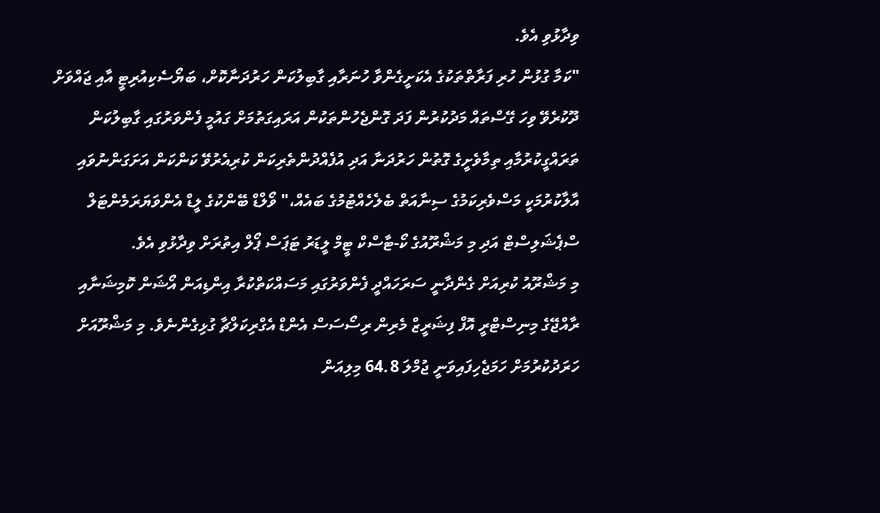ވިދާޅުވި އެވެ.
"ކަމާ ގުޅުން ހުރި ފަރާތްތަކުގެ އެކަށީގެންވާ ހުނަރާއި ގާބިލުކަން ހަރުދަނާކޮށް، ބަޔޯސެކިއުރިޓީ އާއި ޖައްވަށް ދޫކުރެވޭ ވިހަ ގޭސްތައް މަދުކުރުން ފަދަ ގޮންޖެހުންތަކުން އަރައިގަތުމަށް ގައުމީ ފެންވަރުގައި ގާބިލުކަން ތަރައްގީކުރުމާއި ތިމާވެށީގެ ގޮތުން ހަރުދަނާ އަދި އުފެއްދުންތެރިކަން ކުރިއެރުވޭ ކަންކަން އަށަގަންނުވައި އާލާކުރުމަކީ މަސްވެރިކަމުގެ ސިނާއަތް ބެލެހެއްޓުމުގެ ބައެއް،" ވޯލްޑް ބޭންކުގެ ލީޑް އެންވަޔަރަމެންޓަލް ސްޕެޝަލިސްޓް އަދި މި މަޝްރޫއުގެ ކޯ-ޓާސްކް ޓީމް ލީޑަރު ޓަޕަސް ޕޯލް އިތުރަށް ވިދާޅުވި އެވެ.
މި މަޝްރޫއު ކުރިއަށް ގެންދާނީ ސަރަހައްދީ ފެންވަރުގައި މަސައްކަތްކުރާ އިންޑިއަން އޯޝަން ކޮމިޝަނާއި ރާއްޖޭގެ މިނިސްޓްރީ އޮފް ފިޝަރީޒް މެރިން ރިސޯސަސް އެންޑް އެގްރިކަލްޗާ ގުޅިގެންނެވެ. މި މަޝްރޫއަށް ހަރަދުކުރުމަށް ހަމަޖެހިފައިވަނީ ޖުމްލަ 64.8 މިލިއަން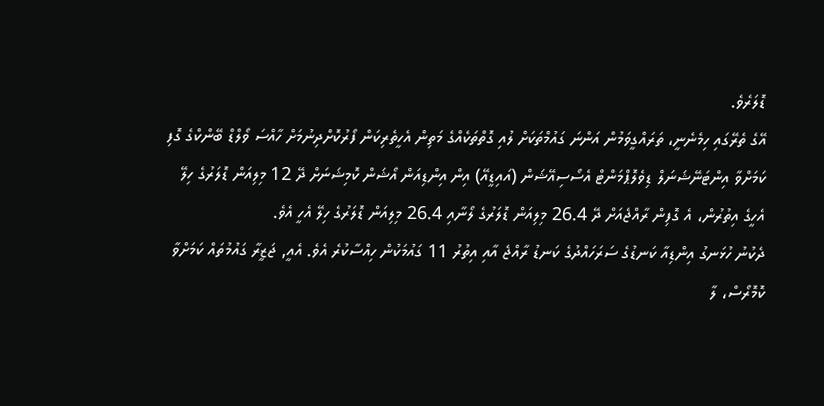ޑޮލަރެވެ.
އޭގެ ތެރޭގައި ހިމެނެނީ، ތަރައްގީވަމުން އަންނަ ގައުމްތަކަށް ލުއި ގޮތްތަކެއްގެ މަތިން އެހީތެރިކަން ފޯރުކޮށްދިނުމަށް ހާއްސަ ވޯލްޑް ބޭންކްގެ ގޮފި ކަމަށްވާ އިންޓަނޭޝަނަލް ޑިވެލޮޕްމަންޓް އެސޯސިއޭޝަން (އައިޑީއޭ) އިން އިންޑިއަން އޯޝަން ކޮމިޝަނަށް ދޭ 12 މިލިއަން ޑޮލަރުގެ ހިލޭ އެހީގެ އިތުރުން، އެ ގޮފިން ރާއްޖެއަށް ދޭ 26.4 މިލިއަން ޑޮލަރުގެ ލޯނާއި 26.4 މިލިއަން ޑޮލަރުގެ ހިލޭ އެހީ އެވެ.
ދެކުނު ހުޅަނގު އިންޑިއާ ކަނޑުގެ ސަރަހައްދުގެ ކަނޑު ރާއްޖެ އާއި އިތުރު 11 ގައުމަކުން ހިއްސާކުރެ އެވެ. އެއީ, ޖަޒީރާ ގައުމުތައް ކަމަށްވާ ކޮމޮރޯސް، ލާ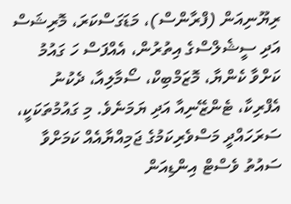ރިޔޫނިއަން (ފްރާންސް)، މަޑަގަސްކަރަ، މޮރިޝަސް އަދި ސީޝެލްސްގެ އިތުރުން، އެއްފަސް ހަ ގައުމު ކަށްވާ ކެންޔާ، މޮޒަމްބިކް، ސޯމާލިއާ، ދެކުނު އެފްރިކާ، ޓެންޒޭނިއާ އަދި ޔަމަނެވެ. މި ގައުމުތަކަކީ، ސަރަހައްދީ މަސްވެރިކަމުގެ ޖަމިއްޔާއެއް ކަމަށްވާ ސައުތު ވެސްޓް އިންޑިއަން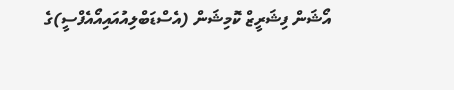އޯޝަން ފިޝަރީޒް ކޮމިޝަން (އެސްޑަބްލިއުއައިއޯއެފްސީ)ގެ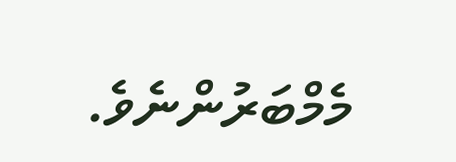މެމްބަރުންނެވެ.